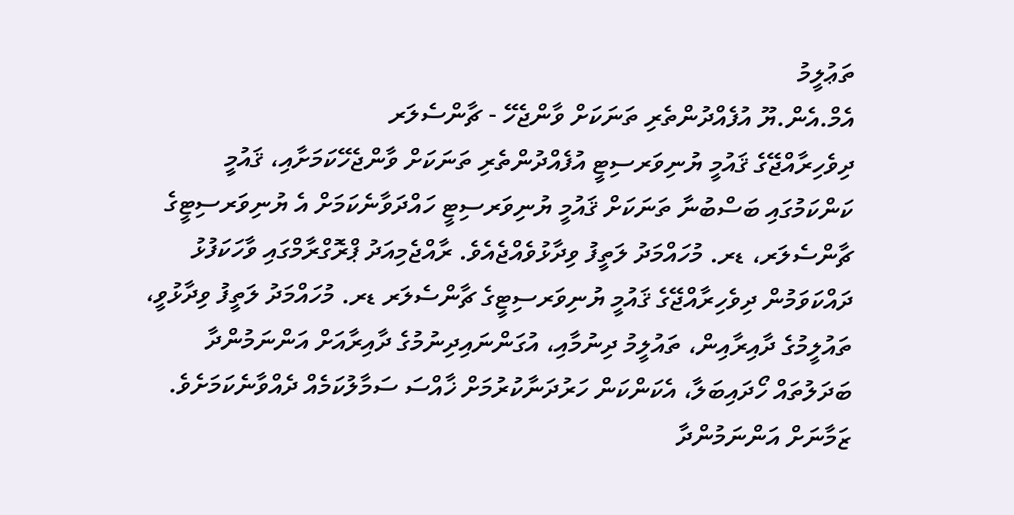ތަޢުލީމު
އެމް.އެން.ޔޫ އުފެއްދުންތެރި ތަނަކަށް ވާންޖެހޭ - ޗާންސެލަރ
ދިވެހިރާއްޖޭގެ ޤައުމީ ޔުނިވަރސިޓީ އުފެއްދުންތެރި ތަނަކަށް ވާންޖެހޭކަމަށާއި، ޤައުމީ ކަންކަމުގައި ބަސްބުނާ ތަނަކަށް ޤައުމީ ޔުނިވަރސިޓީ ހައްދަވާނެކަމަށް އެ ޔުނިވަރސިޓީގެ ޗާންސެލަރ، ޑރ. މުހައްމަދު ލަތީފު ވިދާޅުވެއްޖެއެވެ. ރާއްޖެމިއަދު ޕްރޮގްރާމްގައި ވާހަކަފުޅު ދައްކަވަމުން ދިވެހިރާއްޖޭގެ ޤައުމީ ޔުނިވަރސިޓީގެ ޗާންސެލަރ ޑރ. މުހައްމަދު ލަތީފު ވިދާޅުވީ، ތައުލީމުގެ ދާއިރާއިން، ތައުލީމު ދިނުމާއި، އުގަންނައިދިނުމުގެ ދާއިރާއަށް އަންނަމުންދާ ބަދަލުތައް ހޯދައިބަލާ، އެކަންކަން ހަރުދަނާކުރުމަށް ޚާއްސަ ސަމާލުކަމެއް ދެއްވާނެކަމަށެވެ. ޒަމާނަށް އަންނަމުންދާ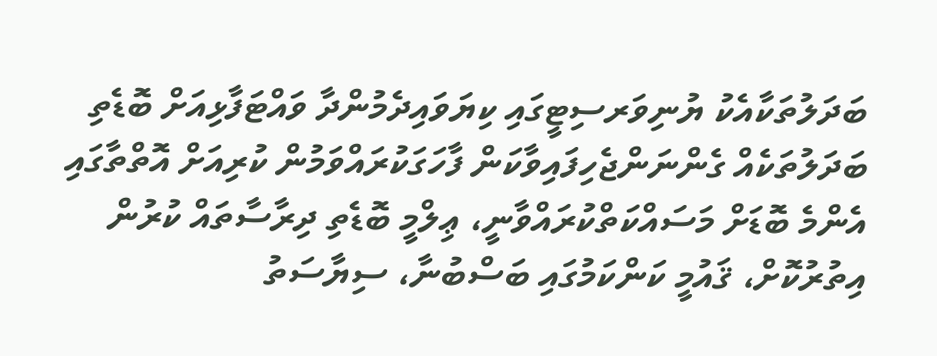ބަދަލުތަކާއެކު ޔުނިވަރސިޓީގައި ކިޔަވައިދެމުންދާ ވައްޓަފާޅިއަށް ބޮޑެތި ބަދަލުތަކެއް ގެންނަންޖެހިފައިވާކަން ފާހަގަކުރައްވަމުން ކުރިއަށް އޮތްތާގައި އެންމެ ބޮޑަށް މަސައްކަތްކުރައްވާނީ، ޢިލްމީ ބޮޑެތި ދިރާސާތައް ކުރުން އިތުރުކޮށް، ޤައުމީ ކަންކަމުގައި ބަސްބުނާ، ސިޔާސަތު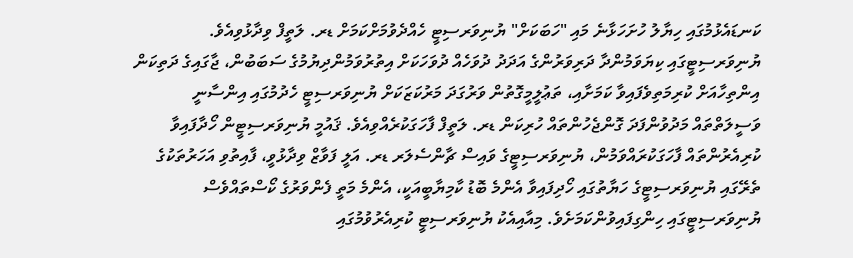ކަނޑައެޅުމުގައި ހިޔާލު ހުށަހަޅާނެ މައި "ހަބަކަށް" ޔުނިވަރސިޓީ ހެއްދެވުމަށްކަމަށް ޑރ. ލަތީފް ވިދާޅުވިއެވެ. ޔުނިވަރސިޓީގައި ކިޔަވަމުންދާ ދަރިވަރުންގެ އަދަދު ދުވަހެއް ދުވަހަކަށް އިތުރުވަމުންދިޔުމުގެ ސަބަބުން، ޖާގައިގެ ދަތިކަން އިންތިހާއަށް ކުރިމަތިވެފައިވާ ކަމަށާއި، ތަޢުލީމީގޮތުން ވަރުގަދަ މަރުކަޒަކަށް ޔުނިވަރސިޓީ ހެދުމުގައި އިންސާނީ ވަސީލަތްތައް މަދުވުންފަދަ ގޮންޖެހުންތައް ހުރިކަން ޑރ. ލަތީފް ފާހަގަކުރެއްވިއެވެ. ޤައުމީ ޔުނިވަރސިޓީން ހޯދާފައިވާ ކުރިއެރުންތައް ފާހަގަކުރައްވަމުން، ޔުނިވަރސިޓީގެ ވައިސް ޗާންސެލަރ ޑރ. އަލީ ފަވާޒް ވިދާޅުވީ، ފާއިތުވި އަހަރުތަކުގެ ތެރޭގައި ޔުނިވަރސިޓީގެ ހަޔާތުގައި ހޯދިފައިވާ އެންމެ ބޮޑު ކާމިޔާބީއަކީ، އެންމެ މަތީ ފެންވަރުގެ ކޯސްތައްވެސް ޔުނިވަރސިޓީގައި ހިންގިފައިވުންކަމަށެވެ. މިއާއިއެކު ޔުނިވަރސިޓީ ކުރިއެރުވުމުގައި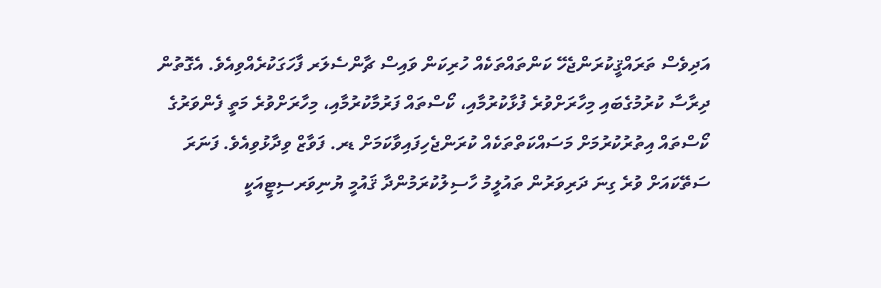އަދިވެސް ތަރައްޤީކުރަންޖެހޭ ކަންތައްތަކެއް ހުރިކަން ވައިސް ޗާންސެލަރ ފާހަގަކުރެއްވިއެވެ. އެގޮތުން ދިރާސާ ކުރުމުގެބައި މިހާރަށްވުރެ ފުޅާކުރުމާއި، ކޯސްތައް ފަރުމާކުރުމާއި، މިހާރަށްވުރެ މަތީ ފެންވަރުގެ ކޯސްތައް އިތުރުކުރުމަށް މަސައްކަތްތަކެއް ކުރަންޖެހިފައިވާކަމަށް ޑރ. ފަވާޒް ވިދާޅުވިއެވެ. ފަނަރަ ސަތޭކައަށް ވުރެ ގިނަ ދަރިވަރުން ތައުލީމު ހާސިލުކުރަމުންދާ ޤައުމީ ޔުނިވަރސިޓީއަކީ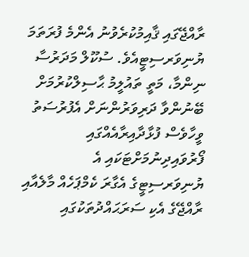ރާއްޖޭގައި ޤާއިމުކުރެވުނު އެންމެ ފުރަތަމަ ޔުނިވަރސިޓީއެވެ. ސުކޫލް މަދަރުސާ ނިންމާ، މަތީ ތައުލީމު ޙާސިލްކުރުމަށް ބޭނުންވާ ދަރިވަރުންނަށް އެފުރުސަތު ވީހާވެސް ފުޅާދާއިރާއެއްގައި ފޯރުވައިދިނުމަށްޓަކައި އެ ޔުނިވަރސިޓީގެ އެގާރަ ކެމްޕަހެއް މާލެއާއި ރާއްޖޭގެ އެކި ސަރަޙައްދުތަކުގައި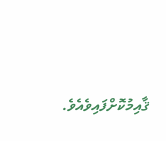ޤާއިމުކޮށްފައިވެއެވެ.